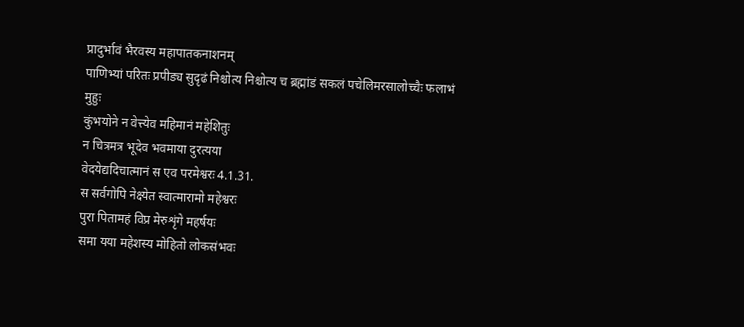प्रादुर्भावं भैरवस्य महापातकनाशनम्
पाणिभ्यां परितः प्रपीड्य सुदृढं निश्चोत्य निश्चोत्य च ब्रह्मांडं सकलं पचेलिमरसालोच्चैः फलाभं मुहुः
कुंभयोने न वेत्त्येव महिमानं महेशितुः
न चित्रमत्र भूदेव भवमाया दुरत्यया
वेदयेद्यदिचात्मानं स एव परमेश्वरः 4.1.31.
स सर्वगोपि नेक्ष्येत स्वात्मारामो महेश्वरः
पुरा पितामहं विप्र मेरुशृंगे महर्षयः
समा यया महेशस्य मोहितो लोकसंभवः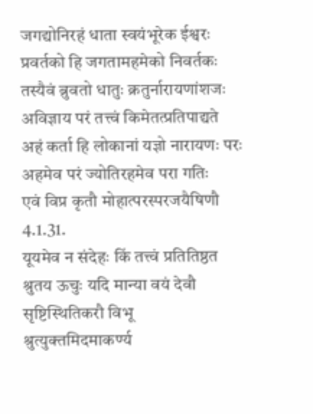जगद्योनिरहं धाता स्वयंभूरेक ईश्वरः
प्रवर्तको हि जगतामहमेको निवर्तकः
तस्यैवं ब्रुवतो धातुः क्रतुर्नारायणांशजः
अविज्ञाय परं तत्त्वं किमेतत्प्रतिपाद्यते
अहं कर्ता हि लोकानां यज्ञो नारायणः परः
अहमेव परं ज्योतिरहमेव परा गतिः
एवं विप्र कृतौ मोहात्परस्परजयैषिणौ 4.1.31.
यूयमेव न संदेहः किं तत्त्वं प्रतितिष्ठत
श्रुतय ऊचुः यदि मान्या वयं देवौ सृष्टिस्थितिकरौ विभू
श्रुत्युक्तमिदमाकर्ण्य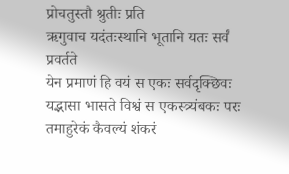प्रोचतुस्तौ श्रुतीः प्रति
ऋगुवाच यदंतःस्थानि भूतानि यतः सर्वं प्रवर्तते
येन प्रमाणं हि वयं स एकः सर्वदृक्छिवः
यद्भासा भासते विश्वं स एकस्त्र्यंबकः परः
तमाहुरेकं कैवल्यं शंकरं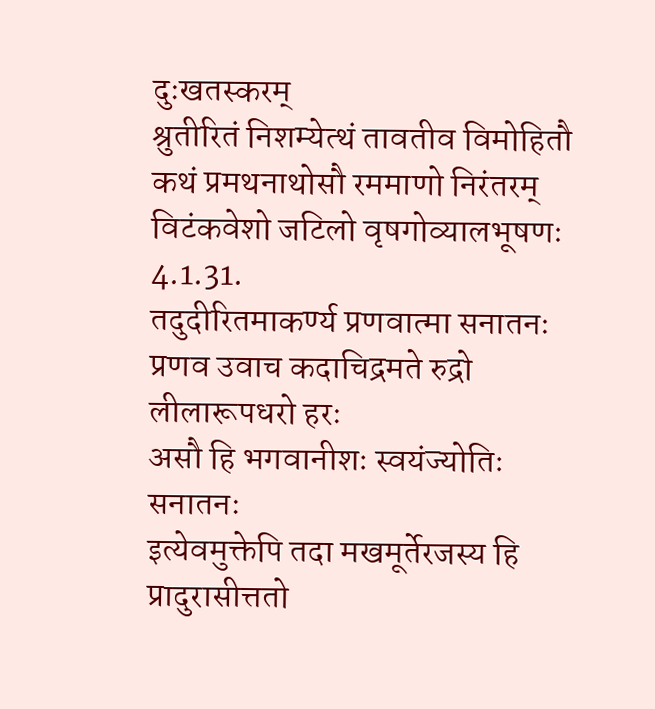दुःखतस्करम्
श्रुतीरितं निशम्येत्थं तावतीव विमोहितौ
कथं प्रमथनाथोसौ रममाणो निरंतरम्
विटंकवेशो जटिलो वृषगोव्यालभूषणः 4.1.31.
तदुदीरितमाकर्ण्य प्रणवात्मा सनातनः
प्रणव उवाच कदाचिद्रमते रुद्रो लीलारूपधरो हरः
असौ हि भगवानीशः स्वयंज्योतिः सनातनः
इत्येवमुक्तेपि तदा मखमूर्तेरजस्य हि
प्रादुरासीत्ततो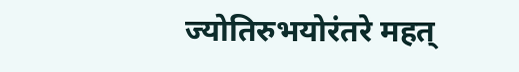ज्योतिरुभयोरंतरे महत्